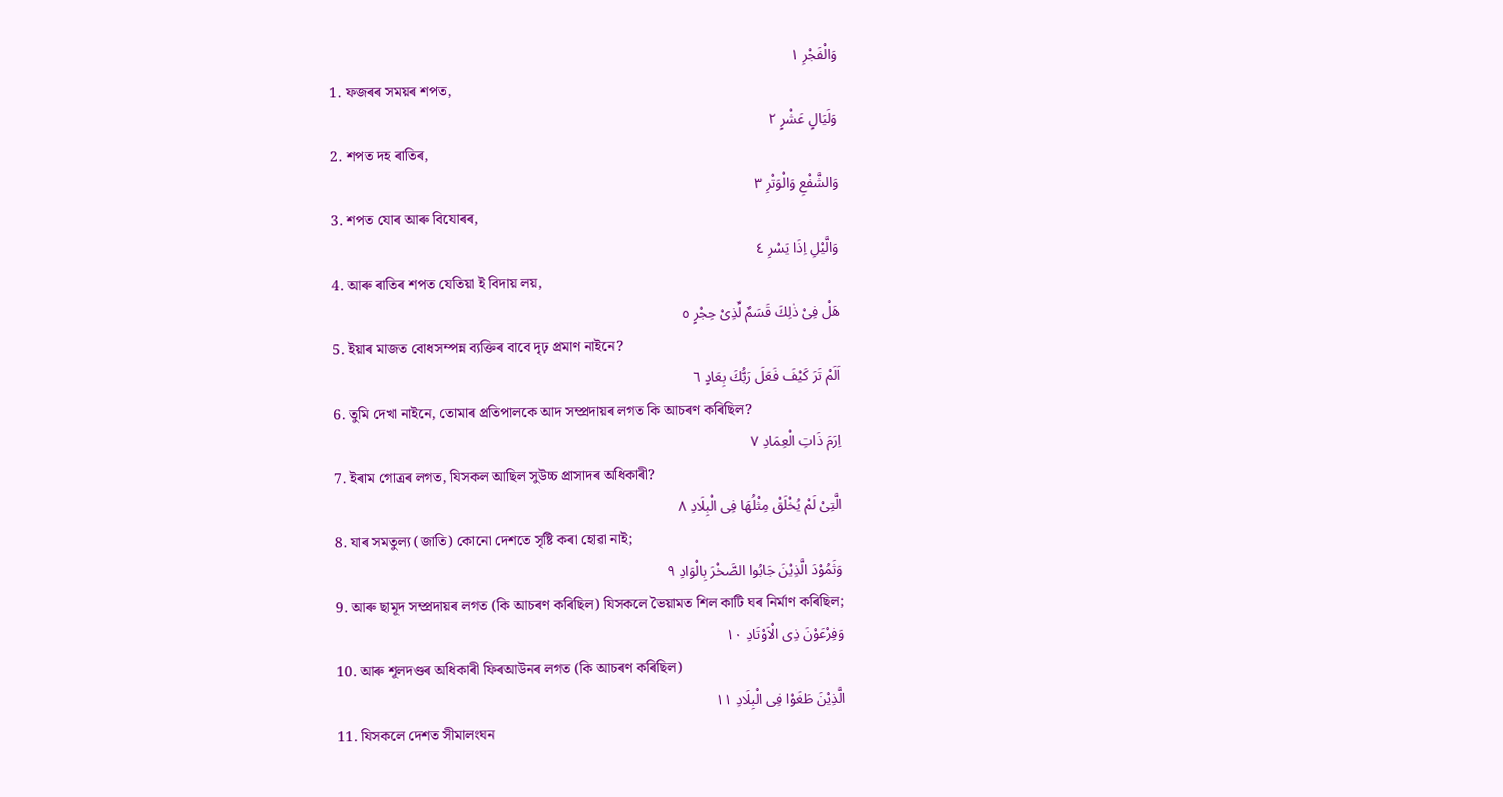وَالْفَجْرِ ١
1. ফজৰৰ সময়ৰ শপত,
وَلَیَالٍ عَشْرٍ ٢
2. শপত দহ ৰাতিৰ,
وَالشَّفْعِ وَالْوَتْرِ ٣
3. শপত যোৰ আৰু বিযোৰৰ,
وَالَّیْلِ اِذَا یَسْرِ ٤
4. আৰু ৰাতিৰ শপত যেতিয়া ই বিদায় লয়,
هَلْ فِیْ ذٰلِكَ قَسَمٌ لِّذِیْ حِجْرٍ ٥
5. ইয়াৰ মাজত বোধসম্পন্ন ব্যক্তিৰ বাবে দৃঢ় প্ৰমাণ নাইনে?
اَلَمْ تَرَ كَیْفَ فَعَلَ رَبُّكَ بِعَادٍ ٦
6. তুমি দেখা নাইনে, তোমাৰ প্ৰতিপালকে আদ সম্প্ৰদায়ৰ লগত কি আচৰণ কৰিছিল?
اِرَمَ ذَاتِ الْعِمَادِ ٧
7. ইৰাম গোত্ৰৰ লগত, যিসকল আছিল সুউচ্চ প্ৰাসাদৰ অধিকাৰী?
الَّتِیْ لَمْ یُخْلَقْ مِثْلُهَا فِی الْبِلَادِ ٨
8. যাৰ সমতুল্য (জাতি) কোনো দেশতে সৃষ্টি কৰা হোৱা নাই;
وَثَمُوْدَ الَّذِیْنَ جَابُوا الصَّخْرَ بِالْوَادِ ٩
9. আৰু ছামূদ সম্প্ৰদায়ৰ লগত (কি আচৰণ কৰিছিল) যিসকলে ভৈয়ামত শিল কাটি ঘৰ নিৰ্মাণ কৰিছিল;
وَفِرْعَوْنَ ذِی الْاَوْتَادِ ١٠
10. আৰু শূলদণ্ডৰ অধিকাৰী ফিৰআউনৰ লগত (কি আচৰণ কৰিছিল)
الَّذِیْنَ طَغَوْا فِی الْبِلَادِ ١١
11. যিসকলে দেশত সীমালংঘন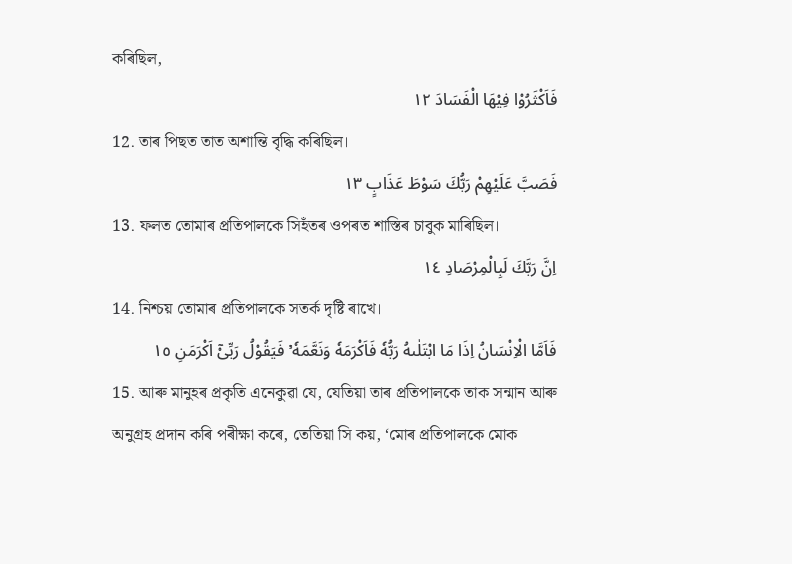কৰিছিল,
فَاَكْثَرُوْا فِیْهَا الْفَسَادَ ١٢
12. তাৰ পিছত তাত অশান্তি বৃদ্ধি কৰিছিল।
فَصَبَّ عَلَیْهِمْ رَبُّكَ سَوْطَ عَذَابٍ ١٣
13. ফলত তোমাৰ প্ৰতিপালকে সিহঁতৰ ওপৰত শাস্তিৰ চাবুক মাৰিছিল।
اِنَّ رَبَّكَ لَبِالْمِرْصَادِ ١٤
14. নিশ্চয় তোমাৰ প্ৰতিপালকে সতৰ্ক দৃষ্টি ৰাখে।
فَاَمَّا الْاِنْسَانُ اِذَا مَا ابْتَلٰىهُ رَبُّهٗ فَاَكْرَمَهٗ وَنَعَّمَهٗ ۙ۬ فَیَقُوْلُ رَبِّیْۤ اَكْرَمَنِ ١٥
15. আৰু মানুহৰ প্ৰকৃতি এনেকুৱা যে, যেতিয়া তাৰ প্ৰতিপালকে তাক সন্মান আৰু অনুগ্ৰহ প্ৰদান কৰি পৰীক্ষা কৰে, তেতিয়া সি কয়, ‘মোৰ প্ৰতিপালকে মোক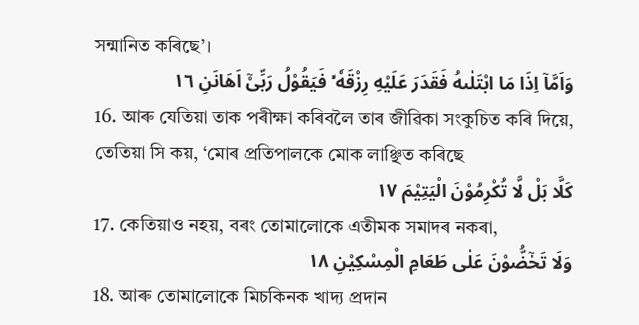সন্মানিত কৰিছে’।
وَاَمَّاۤ اِذَا مَا ابْتَلٰىهُ فَقَدَرَ عَلَیْهِ رِزْقَهٗ ۙ۬ فَیَقُوْلُ رَبِّیْۤ اَهَانَنِ ١٦
16. আৰু যেতিয়া তাক পৰীক্ষা কৰিবলৈ তাৰ জীৱিকা সংকুচিত কৰি দিয়ে, তেতিয়া সি কয়, ‘মোৰ প্ৰতিপালকে মোক লাঞ্ছিত কৰিছে
كَلَّا بَلْ لَّا تُكْرِمُوْنَ الْیَتِیْمَ ١٧
17. কেতিয়াও নহয়, বৰং তোমালোকে এতীমক সমাদৰ নকৰা,
وَلَا تَحٰٓضُّوْنَ عَلٰی طَعَامِ الْمِسْكِیْنِ ١٨
18. আৰু তোমালোকে মিচকিনক খাদ্য প্ৰদান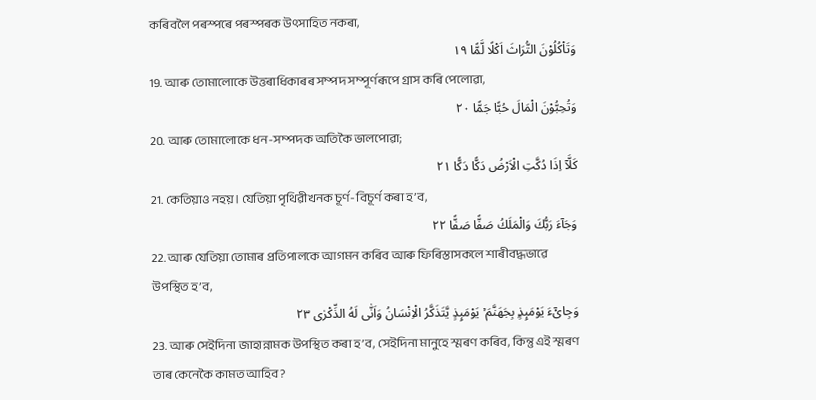কৰিবলৈ পৰস্পৰে পৰস্পৰক উৎসাহিত নকৰা,
وَتَاْكُلُوْنَ التُّرَاثَ اَكْلًا لَّمًّا ١٩
19. আৰু তোমালোকে উত্তৰাধিকাৰৰ সম্পদ সম্পূৰ্ণৰূপে গ্ৰাস কৰি পেলোৱা,
وَتُحِبُّوْنَ الْمَالَ حُبًّا جَمًّا ٢٠
20. আৰু তোমালোকে ধন-সম্পদক অতিকৈ ভালপোৱা;
كَلَّاۤ اِذَا دُكَّتِ الْاَرْضُ دَكًّا دَكًّا ٢١
21. কেতিয়াও নহয়। যেতিয়া পৃথিৱীখনক চূৰ্ণ-বিচূৰ্ণ কৰা হ’ব,
وَجَآءَ رَبُّكَ وَالْمَلَكُ صَفًّا صَفًّا ٢٢
22. আৰু যেতিয়া তোমাৰ প্ৰতিপালকে আগমন কৰিব আৰু ফিৰিস্তাসকলে শাৰীবদ্ধভাৱে উপস্থিত হ’ব,
وَجِایْٓءَ یَوْمَىِٕذٍۭ بِجَهَنَّمَ ۙ۬ یَوْمَىِٕذٍ یَّتَذَكَّرُ الْاِنْسَانُ وَاَنّٰی لَهُ الذِّكْرٰی ٢٣
23. আৰু সেইদিনা জাহান্নামক উপস্থিত কৰা হ’ব, সেইদিনা মানুহে স্মৰণ কৰিব, কিন্তু এই স্মৰণ তাৰ কেনেকৈ কামত আহিব?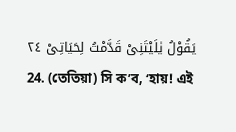یَقُوْلُ یٰلَیْتَنِیْ قَدَّمْتُ لِحَیَاتِیْ ٢٤
24. (তেতিয়া) সি ক’ব, ‘হায়! এই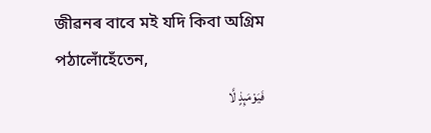জীৱনৰ বাবে মই যদি কিবা অগ্ৰিম পঠালোঁহেঁতেন,
فَیَوْمَىِٕذٍ لَّا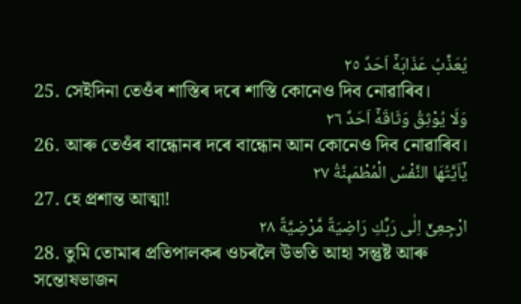یُعَذِّبُ عَذَابَهٗۤ اَحَدٌ ٢٥
25. সেইদিনা তেওঁৰ শাস্তিৰ দৰে শাস্তি কোনেও দিব নোৱাৰিব।
وَلَا یُوْثِقُ وَثَاقَهٗۤ اَحَدٌ ٢٦
26. আৰু তেওঁৰ বান্ধোনৰ দৰে বান্ধোন আন কোনেও দিব নোৱাৰিব।
یٰۤاَیَّتُهَا النَّفْسُ الْمُطْمَىِٕنَّةُ ٢٧
27. হে প্ৰশান্ত আত্মা!
ارْجِعِیْۤ اِلٰی رَبِّكِ رَاضِیَةً مَّرْضِیَّةً ٢٨
28. তুমি তোমাৰ প্ৰতিপালকৰ ওচৰলৈ উভতি আহা সন্তুষ্ট আৰু সন্তোষভাজন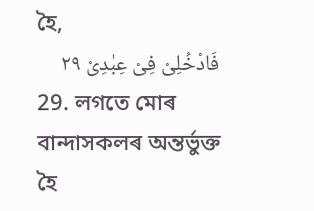হৈ,
فَادْخُلِیْ فِیْ عِبٰدِیْ ٢٩
29. লগতে মোৰ বান্দাসকলৰ অন্তৰ্ভুক্ত হৈ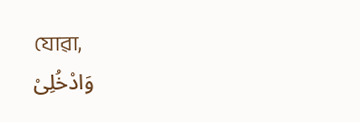যোৱা,
وَادْخُلِیْ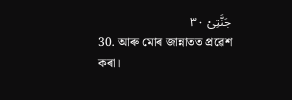جَنَّتِیْ ٣٠
30. আৰু মোৰ জান্নাতত প্ৰৱেশ কৰা।